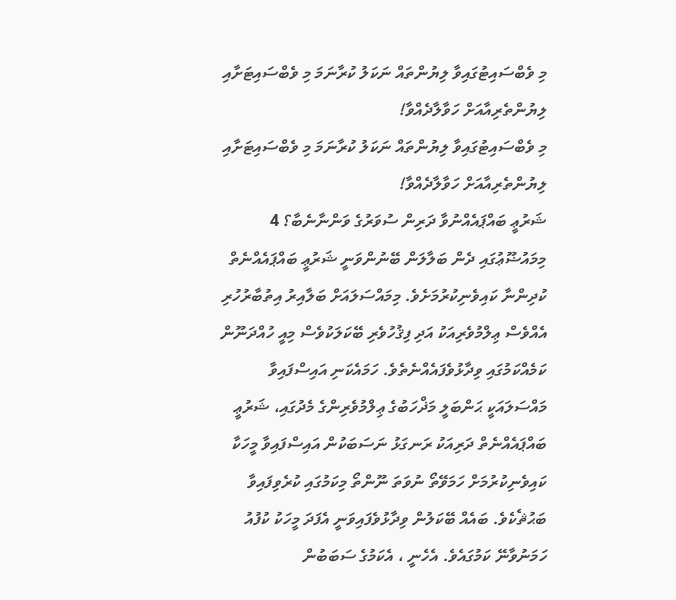މި ވެބްސައިޓުގައިވާ ލިޔުންތައް ނަކަލު ކުރާނަމަ މި ވެބްސައިޓަށާއި ލިޔުންތެރިއާއަށް ހަވާލާދެއްވާ!
މި ވެބްސައިޓުގައިވާ ލިޔުންތައް ނަކަލު ކުރާނަމަ މި ވެބްސައިޓަށާއި ލިޔުންތެރިއާއަށް ހަވާލާދެއްވާ!
ޝަރުޢީ ބައްޕައެއްނުވާ ދަރިން ސުވަރުގެ ވަންނާނެބާ؟ 4
މިމައުޟޫޢުގައި ދެން ބަލާލަން ބޭނުންވަނީ ޝަރުޢީ ބައްޕައެއްނެތް ކުދިންނާ ކައިވެނިކުރުމަށެވެ. މިމައްސަލައަށް ބަލާއިރު އިތުބާރުހުރި އެއްވެސް ޢިލްމުވެރިއަކު އަދި ފިޤުހުވެރި ބޭކަލަކުވެސް މިއީ ހުއްދަނޫން ކަމެއްކަމުގައި ވިދާޅުވެފައެއްނެތެވެ. ހަމައެކަނި އައިސްފައިވާ މައްސަލައަކީ ޙަންބަލީ މަޛްހަބުގެ ޢިލްމުވެރިންގެ މެދުގައި، ޝަރުޢީ ބައްޕައެއްނެތް ދަރިއަކު ރަނގަޅު ނަސަބަކުން އައިސްފައިވާ މީހަކާ ކައިވެނިކުރުމަށް ހަމަވޭތޯ ނުވަތަ ނޫންތޯ މިކަމުގައި ކުރެވިފައިވާ ބަޙުޘެކެވެ. ބައެއް ބޭކަލުން ވިދާޅުވެފައިވަނީ އެފަދަ މީހަކު ކުފުއު ހަމަނުވާނޭ ކަމުގައެވެ. އެހެނީ ، އެކަމުގެ ސަބަބުން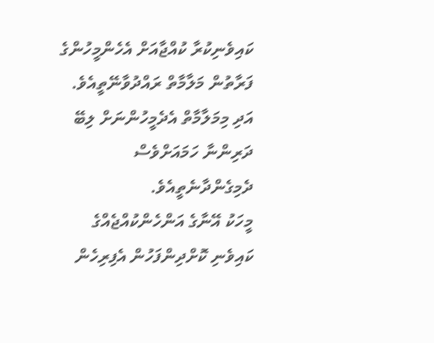ކައިވެނިކުރާ ކުއްޖާއަށް އެހެންމީހުންގެ ފަރާތުން މަލާމާތް ރައްދުވާނޭތީއެވެ. އަދި މިމަލާމާތް އެދެމީހުންނަށް ލިބޭ ދަރިންނާ ހަމައަށްވެސް ދެމިގެންދާނެތީއެވެ.
މީހަކު އޭނާގެ އަންހެންކުއްޖެއްގެ ކައިވެނި ކޮށްދިންފަހުން އެފިރިހެން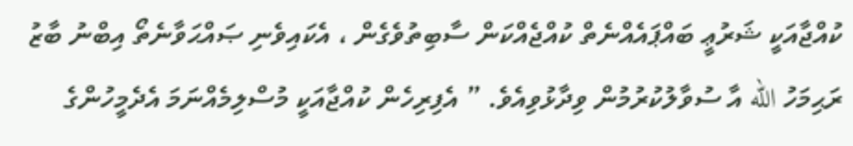ކުއްޖާއަކީ ޝަރުޢީ ބައްޕައެއްނެތް ކުއްޖެއްކަން ސާބިތުވެގެން ، އެކައިވެނި ޞައްޙަވާނެތޯ އިބްނު ބާޒު ރަޙިމަހު الله އާ ސުވާލުކުރުމުން ވިދާޅުވިއެވެ. ” އެފިރިހެން ކުއްޖާއަކީ މުސްލިމެއްނަމަ އެދެމީހުންގެ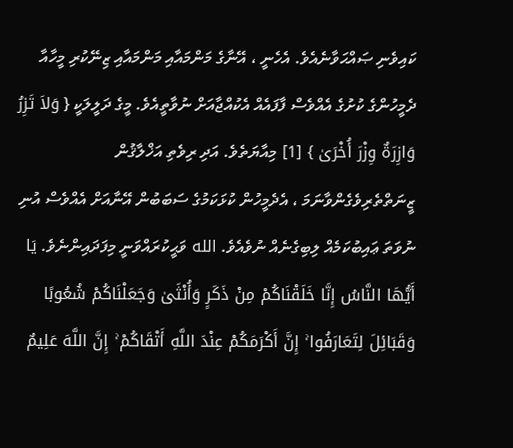ކައިވެނި ޞައްޙަވާނެއެވެ. އެހެނީ ، އޭނާގެ މަންމައާއި މަންމައާއި ޒިނޭކުރި މީހާއާ ދެމީހުންގެ ކުށުގެ އެއްވެސް ފާފައެއް އެކުއްޖާއަށް ނުވާތީއެވެ. މީގެ ދަލީލަކީ { وَلاَ تَزِرُ وَازِرَةٌ وِزْرَ أُخْرَىٰ } [1] މިއާޔަތެވެ. އަދި ރިވެތި އަޚްލާޤުން ޒީނަތްތެރިވެގެންވާނަމަ ، އެދެމީހުން ކުޅަކަމުގެ ސަބަބުން އޭނާއަށް އެއްވެސް އުނި ނުވަތަ ޢައިބުކަމެއް ލިބިގެނެއް ނުވެއެވެ. الله ވަޙީކުރައްވަނީ މިފަދައިންނެވެ. يَا أَيُّهَا النَّاسُ إِنَّا خَلَقْنَاكُمْ مِنْ ذَكَرٍ وَأُنْثَىٰ وَجَعَلْنَاكُمْ شُعُوبًا وَقَبَائِلَ لِتَعَارَفُوا ۚ إِنَّ أَكْرَمَكُمْ عِنْدَ اللَّهِ أَتْقَاكُمْ ۚ إِنَّ اللَّهَ عَلِيمٌ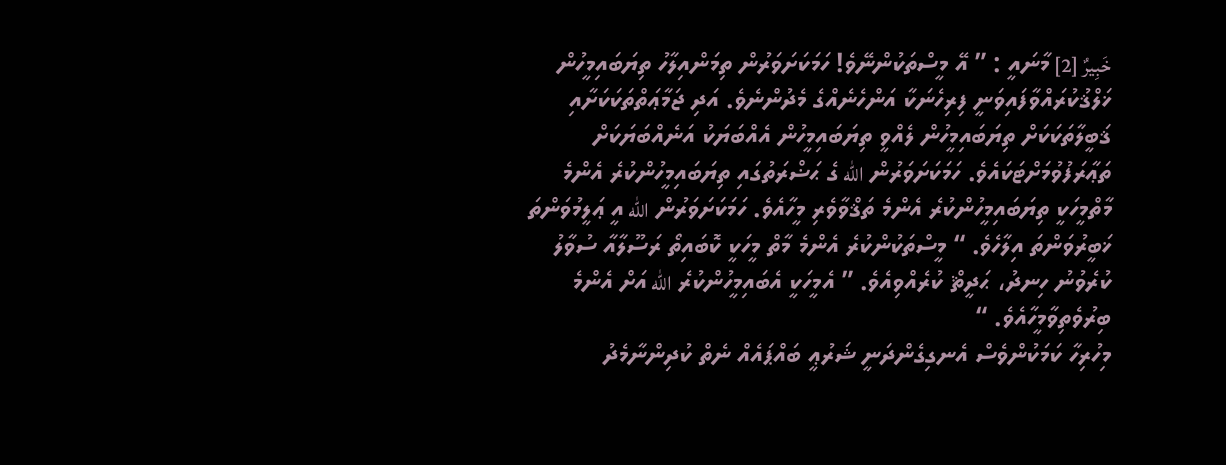خَبِيرٌ [2] މާނައީ : ” އޭ މީސްތަކުންނޭވެ! ހަމަކަށަވަރުން ތިމަންއިލާހު ތިޔަބައިމީހުން ޚަލްޤުކުރައްވާފައިވަނީ ފިރިހެނަކާ އަންހެނެއްގެ މެދުންނެވެ. އަދި ޖަމާޢަތްތަކަކަށާއި ޤަބީލާތަކަކަށް ތިޔަބައިމީހުން ލެއްވީ ތިޔަބައިމީހުން އެއްބަޔަކު އަނެއްބަޔަކަށް ތަޢާރަފުވުމަށްޓަކައެވެ. ހަމަކަށަވަރުން الله ގެ ޙަޟްރަތުގައި ތިޔަބައިމީހުންކުރެ އެންމެ މާތްމީހަކީ ތިޔަބައިމީހުންކުރެ އެންމެ ތަޤްވާވެރި މީހާއެވެ. ހަމަކަށަވަރުން الله އީ ޢަލީމުވަންތަ ޚަބީރުވަންތަ އިލާހެވެ. “ މީސްތަކުންކުރެ އެންމެ މާތް މީހަކީ ކޮބައިތޯ ރަސޫލާއާ ސުވާލު ކުރެވުނު ހިނދު، ޙަދީޘް ކުރެއްވިއެވެ. ” އެމީހަކީ އެބައިމީހުންކުރެ الله އަށް އެންމެ ބިރުވެތިވާމީހާއެވެ. “
މިހުރިހާ ކަމަކުންވެސް އެނގިގެންދަނީ ޝަރުޢީ ބައްޕައެއް ނެތް ކުދިންނާމެދު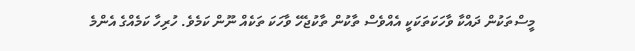މީސްތަކުން ދައްކާ ވާހަކަތަކަކީ އެއްވެސް ތާކުން ތާކުޖެހޭ ވާހަކަ ތަކެއް ނޫން ކަމެވެ. ހުރިހާ ކަމެއްގެ އެންމެ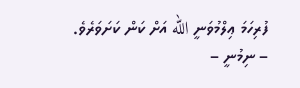ފުރިހަމަ ޢިލްމުވަނީ الله އަށް ކަން ކަށަވަރެވެ.
– ނިމުނީ –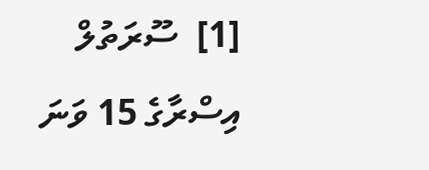[1]  ސޫރަތުލް އިސްރާގެ 15 ވަނަ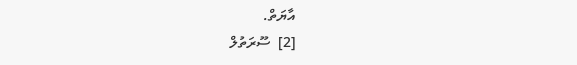އާޔަތް.
[2]  ސޫރަތުލް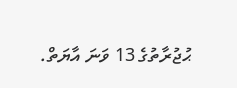ޙުޖުރާތުގެ 13 ވަނަ އާޔަތް.